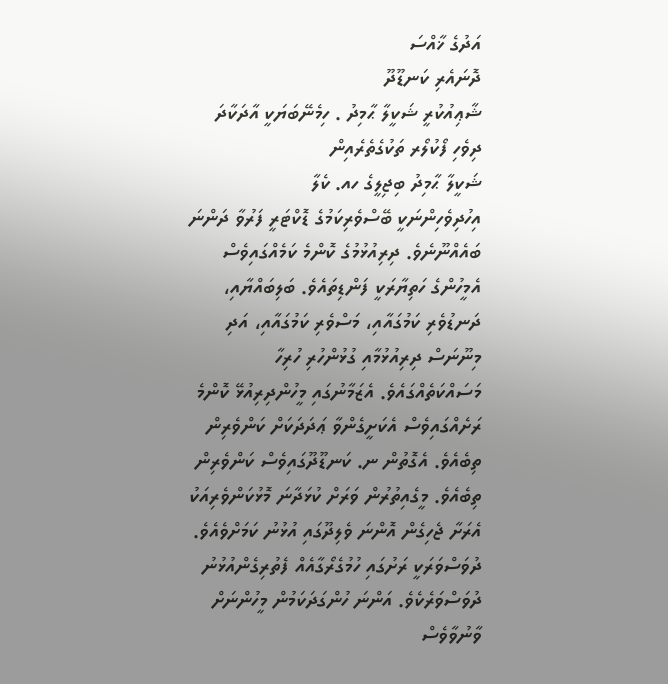އަދުގެ ޚާއްސަ
ދޮނައެރި ކަނޑޫދޫ
ޝާޢިއުކުރީ ޝަކީލާ ޙާމިދު . ހިމެނޭބަޔަކީ އާދަކާދަ
ދިވެހި ފޯކުލޯރ ތަކުގެތެރެއިން
ޝަކީލާ ޙާމިދު ބިޖިލީގެ ހއ. ކެލާ
އިހުދިވެހިންނަކީ ބޭސްވެރިކަމުގެ ޑޮކްޓަރީ ފަރުވާ ދަންނަ ބައެއްނޫނެވެ. ދިރިއުޅުމުގެ ކޮންމެ ކަމެއްގައިވެސް އެމީހުންގެ ހަތިޔާރަކީ ފަންޑިތައެވެ. ބަލިބައްޔާއި، ދަނޑުވެރި ކަމުގައާއި، މަސްވެރި ކަމުގައާއި، އަދި މިނޫނަސް ދިރިއުޅުމާއި ގުޅުންހުރި ހުރިހާ މަސައްކަތެއްގައެވެ. އެޒަމާނުގައި މީހުންދިރިއުޅޭ ކޮންމެ ރަށެއްގައިވެސް އެކަށީގެންވާ ޢަދަދަކަށް ކަންވެރިން ތިބެއެވެ. އެގޮތުން ނ. ކަނޑޫދޫގައިވެސް ކަންވެރިން ތިބެއެވެ. މީގެއިތުރުން ވަރަށް ކުޅަދާނަ މޮޅުކަންވެރިއަކު އެރަށާ ޖެހިގެން އޮންނަ ވެލިދޫގައި އުޅުނު ކަމަށްވެއެވެ.
ދުވަސްވަރަކީ ރަށުގައި ހުމުގެރޯގާއެއް ފެތުރިގެންއުޅުނު ދުވަސްވަރެކެވެ. އަންނަ ހުންގަދަކަމުން މީހުންނަށް ވާނުވާވެސް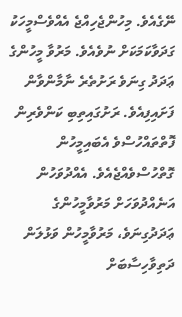ނޭގެއެވެ. މިހުންޖެހިއްޖެ އެއްވެސްމީހަކު ގަދަވާކަމަކަށް ނުވެއެވެ. މަރުވާ މީހުންގެ ޢަދަދު ގިނަވެ ރަށުތެރެ ނާމާންވާން ފަށައިފިއެވެ. ރަށުގައިތިބި ކަންވެރިން ފޮތްތައްހުސްވެ އެބައިމީހުން ގޮތްހުސްވެއްޖެއެވެ. އެއްދުވަހުން އަނެއްދުވަހަށް މަރުވާމީހުންގެ ޢަދަދުގިނަވެ، މަރުވާމީހުން ވަޅުލަން ދަތިވާހިސާބަށް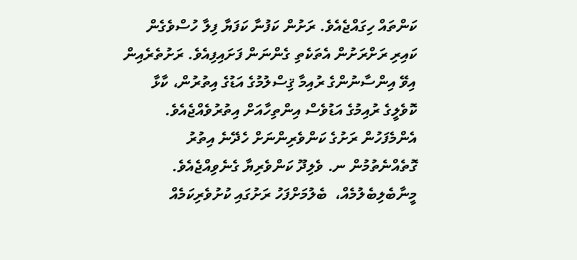ކަންތައް ހިގައްޖެއެވެ. ރަށުން ކަފުނާ ކަފަޔާ ފިލާ ހުސްވެގެން ކައިރި ރަށްރަށުން އެތަކެތި ގެންނަން ފަށައިފިއެވެ. ރަށުތެރެއިން އިވޭ އިންސާނުންގެ ރުއިމާ ޤިސްލުމުގެ އަޑުގެ އިތުރުން، ކާޅާ ކޮވެލީގެ ރުއިމުގެ އަޑުވެސް އިންތިހާއަށް އިތުރުވެއްޖެއެވެ.
އެންމެފަހުން ރަށުގެ ކަންވެރިންނަށް ހެދޭނެ އިތުރު ގޮތެއްނެތުމުން ނ. ވެލިދޫ ކަންވެރިޔާ ގެނެވިއްޖެއެވެ. މީނާބެލިބެލުމެއް،  ބެލުމަށްފަހު ރަށުގައި ކުށުވެރިކަމެއް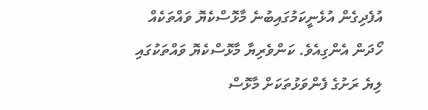އުފެދިގެން އުޅެނީކަމުގައިބުނެ މާޅޮސްކެޔޮ ވައްތަކެއް ހޯދަން އެންގިއެވެ. ކަންވެރިޔާ މާޅޮސްކެޔޮ ވައްތަކުގައި ލިޔެ ރަށުގެ ފެންވަޅުތަކަށް މާޅޮސް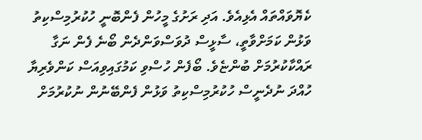ކެޔޮވައްތައް އެޅިއެވެ. އަދި ރަށުގެ މީހުން ފެންބޮނީ ހުކުރުމިސްކިތު ވަޅުން ކަމަށްވާތީ، ސާޅީސް ދުވަސްވަންދެން ބޯނެ ފެން ނަގާ ރައްކާކުރުމަށް ބުންޏެވެ. ބޯފެން ހުސްވި ކަމުގައިވިއަސް ކަންވެރިޔާ ހުއްދަ ނުދެނީސް ހުކުރުމިސްކިތު ވަޅުން ފެންބޭނުން ނުކުރުމަށް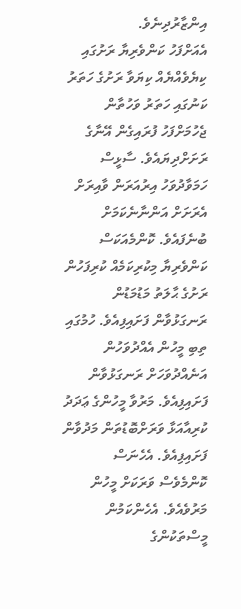އިންޒާރުދިނެވެ.
އެއަށްފަހު ކަންވެރިޔާ ރަށުގައި ކިޔެވެއްޔެއް ކިޔަވާ ރަށުގެ ހަތަރު ކަނުގައި ހަތަރު ވަހުތާން ޖެހުމަށްފަހު ފުރައިގެން އޭނާގެ ރަށަށްދިޔައެވެ. ސާޅީސް ހަމަވާދުވަހު އިރުއަރަން ވާއިރަށް އެރަށަށް އަންނާނެކަމަށް ބުނެފައެވެ. ކޮންމެއަކަސް ކަންވެރިޔާ މިކުރިކަމެއް ކުރިފަހުން ރަށުގެ ޙާލަތު މަޑުމަޑުން ރަނގަޅުވާން ފަށައިފިއެވެ. ހުމުގައި ތިބި މީހުން އެއްދުވަހުން އަނެއްދުވަހަށް ރަނގަޅުވާން ފަށައިފިއެވެ. މަރުވާ މީހުންގެ ޢަދަދު ކުރިއާއަޅާ ވަރަށްބޮޑުތަން މަދުވާން ފަށައިފިއެވެ. އެހެނަސް ކޮންމެވެސް ވަރަކަށް މީހުން މަރުވެއެވެ. އެހެންކަމުން މީސްތަކުންގެ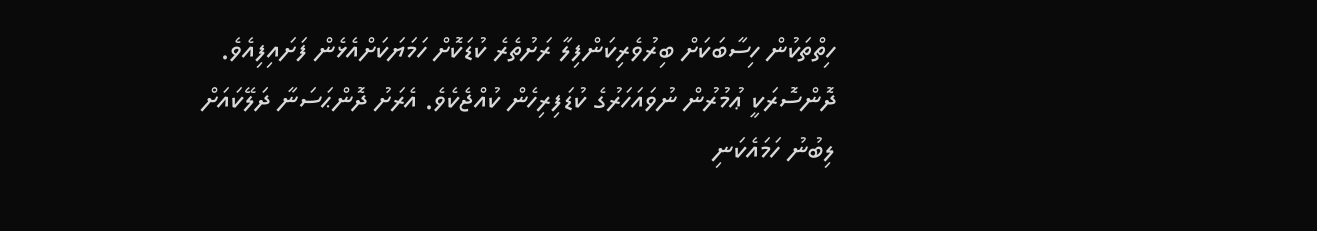ހިތްތަކުން ހިސާބަކަށް ބިރުވެރިކަންފިލާ ރަށުތެރެ ކުޑަކޮށް ހަމަޔަކަށްއެޅެން ފަށައިފިއެވެ.
ދޮންސޮރަކީ ޢުމުރުން ނުވައަހަރުގެ ކުޑަފިރިހެން ކުއްޖެކެވެ. އެރަށު ދޮންޙަސަނާ ދަލޭކައަށް ލިބުނު ހަމައެކަނި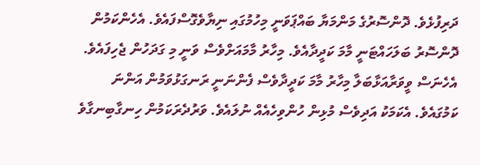ދަރިފުޅެވެ. ދޮންސޮރުގެ މަންމަޔާ ބައްޕަވަނީ މިހުމުގައި ނިޔާވެގޮސްފައެވެ. އެހެންކަމުން ދޮންސޮރު ބަލަހައްޓަނީ މާމަ ކަދީދާއެވެ. މިހާރު މާމައަށްވެސް ވަނީ މި ގަދަހުން ޖެހިފައެވެ. އެހެނަސް ވީވަރާއަޅާބަލާ މިހާރު މާމަ ކަދީދާވެސް ފެންނަނީ ރަނގަޅުވަމުން އަންނަ ކަމުގައެވެ. އެކަމަކު އަދިވެސް މުޅިން ހުންވިހެއެއް ނުލައެވެ. ވަރުދެރަކަމުން ހިނގާބިނގާވެ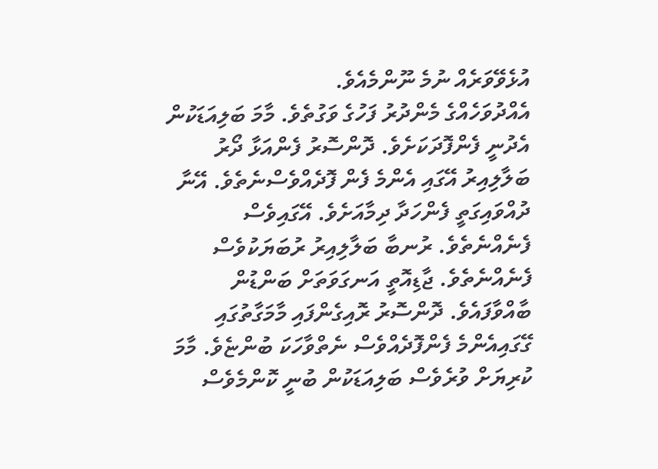އުޅެވޭވަރެއް ނުމެ ނޫންމެއެވެ.
އެއްދުވަހެއްގެ މެންދުރު ފަހުގެ ވަގުތެވެ. މާމަ ބަލިއަޑަކުން އެދުނީ ފެންފޮދަކަށެވެ. ދޮންސޮރު ފެންއަޅާ ދޯރު ބަލާލިއިރު އޭގައި އެންމެ ފެން ފޮދެއްވެސްނެތެވެ. އޭނާ ދުއްވައިގަތީ ފެންހަދާ ދިމާއަށެވެ. އޭގައިވެސް ފެނެއްނެތެވެ. ރުނބާ ބަލާލިއިރު ރުބަޔަކުވެސް ފެނެއްނެތެވެ. ޖާޑިއޮތީ އަނގަވަތަށް ބަންޑުން ބާއްވާފައެވެ. ދޮންސޮރު ރޮއިގެންފައި މާމަގާތުގައި ގޭގައިއެންމެ ފެންފޮދެއްވެސް ނެތްވާހަކަ ބުންޏެވެ. މާމަ ކުރިޔަށް ވުރެވެސް ބަލިއަޑަކުން ބުނީ ކޮންމެވެސް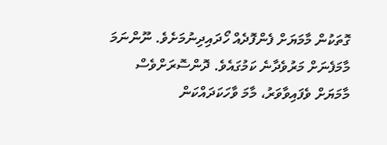ގޮތަކުން މާމަޔަށް ފެންފޮދެއް ހޯދައިދިނުމަށެވެ. ނޫންނަމަ މާމަފެނަށް މަރުވެދާނެ ކަމުގައެވެ. ދޮންސޮރަށްވެސް މާމަޔަށް ވެފައިވާވަރު، މާމަ ވާހަކަދައްކަން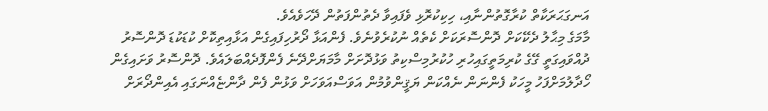އަނގަޙަރަކާތް ކުރާގޮތުންނާއި، ހިކިކުރޮޅި ވެފައިވާ ދެތުންފަތުން ދޭހަވެއެވެ.
މާމަގެ މިޙާލު ދެކޭކަށް ދޮންސޮރަކަށް ކެތެއް ނުކުރެވުނެވެ. ފެންއަޅާ ދޯރުހިފައިގެން އަޅާއިތިކޮށް ކުޑަކުޑަ ދޮންސޮރު ދުއްވައިގަތީ ގޭގެ ކުރިމަތީގައިހުރި ހުކުރުމިސްކިތު ވަޅުދޮށަށް މާމަޔަށްދޭނެ ފެންފޮދެއްބަލައެވެ. ދޮންސޮރު ވަށައިގެން ހޯދާލުމަށްފަހު މީހަކު ފެންނަން ނެއްކަން ޔަޤީންވުމުން އަވަސްއަވަހަށް ވަޅުން ފެން ދާންޏެއްނަގައި އެއިންދޯރަށް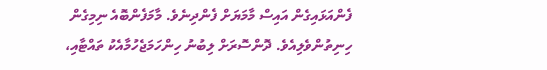ފެންއަޅައިގެން އައިސް މާމަޔަށް ފެންދިނެވެ. މާމަފެންބޮއެ ނިމިގެން ހިނިތުންވެލިއެވެ. ދޮންސޮރަށް ލިބުނު ހިންހަމަޖެހުމާއެކު ތައްޓާއި،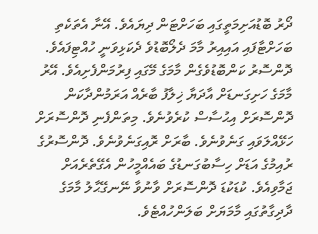ދޯރު ބޮޑުއަށިމަތީގައި ބަހަށްޓަން ދިޔައެވެ. އޭނާ އެތަކެތި ބަހަށްޓާފައި އައިއިރު މާމަ ދެލޯބޮޑުވެ ދެކަޅިވަނީ ހުއްޓިފައެވެ. ދޮންސޮރު ކަންބޮޑުވެގެން މާމަގެ މޭގައި ފިރުމަންފެށިއެވެ. އޭރު މާމަގެ ހަށިގަނޑަށް އާދަޔާ ޚިލާފު ބާރެއް އަރަމުންދާކަން ދޮންސޮރަށް އިޙުސާސް ކުރެވުނެވެ. މިތަންފެނި ދޮންސޮރަށް ހަޅޭއްލަވައި ގަނެވުނެވެ. ބާރަށް ރޮއިގަނެވުނެވެ. ދޮންސޮރުގެ ރުއިމުގެ އަޑަށް ހިސާބުގަނޑުގެ ބައެއްމީހުން އެގޭތެރެއަށް ޖަމާވިއެވެ. ކުޑަކުޑަ ދޮންސޮރަށް ވާނުވާ ނޭނގޭޙާލު މާމަގެ ދާދިގާތުގައި މާމަޔަށް ބަލަންހުއްޓެވެ.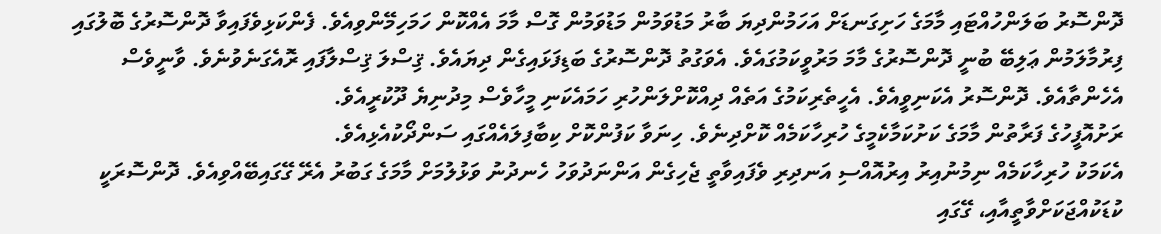ދޮންސޮރު ބަލަންހުއްޓައި މާމަގެ ހަށިގަނޑަށް އަހަމުންދިޔަ ބާރު މަޑުވަމުން މަޑުވަމުން ގޮސް މާމަ އެއްކޮން ހަމަހިމޭންވިއެވެ. ފެންކަޅިވެފައިވާ ދޮންސޮރުގެ ބޮލުގައި ފިރުމާލަމުން ޢަލިބޭ ބުނީ ދޮންސޮރުގެ މާމަ މަރުވީކަމުގައެވެ. އެވަގުތު ދޮންސޮރުގެ ބަޑިފަޅައިގެން ދިޔައެވެ. ޤިސްލަ ޤިސްލާފައި ރޮއެގަނެވުނެވެ. ވާނީވެސް އެހެންތާއެވެ. ދޮންސޮރު އެކަނިވީއެވެ. އެހީތެރިކަމުގެ އަތެއް ދިއްކޮށްލަންހުރި ހަމައެކަނި މީހާވެސް މިދުނިޔެ ދޫކުރީއެވެ.
ރަށުއޮފީހުގެ ފަރާތުން މާމަގެ ކަށުކަމާކެމީގެ ހުރިހާކަމެއް ކޮށްދިނެވެ. ހިނަވާ ކަފުންކޮށް ކިބާފިލައެއްގައި ސަންދޯކުއެޅިއެވެ.
އެކަމަކު ހުރިހާކަމެއް ނިމުނުއިރު އިރުއޮއްސި އަނދިރި ވެފައިވާތީ ޖެހިގެން އަންނަދުވަހު ހެނދުނު ވަޅުލުމަށް މާމަގެ ގަބުރު އެރޭ ގޭގައިބޭއްވިއެވެ. ދޮންސޮރަކީ ކުޑަކުއްޖަކަށްވާތީއާއި، ގޭގައި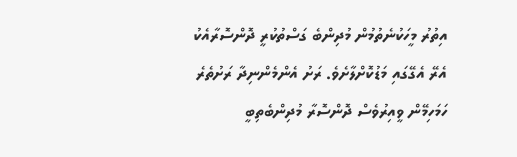އިތުރު މީހަކުނެތުމުން މުދިންބެ ގަސްތުކުރީ ދޮންސޮރާއެކު އެރޭ އެގޭގައި މަޑުކޮށްލާށެވެ. ރަށު އެންމެންނިދާ ރަށުތެރެ ހަމަހިމޭން ވީއިރުވެސް ދޮންސޮރާ މުދިންބެތިބީ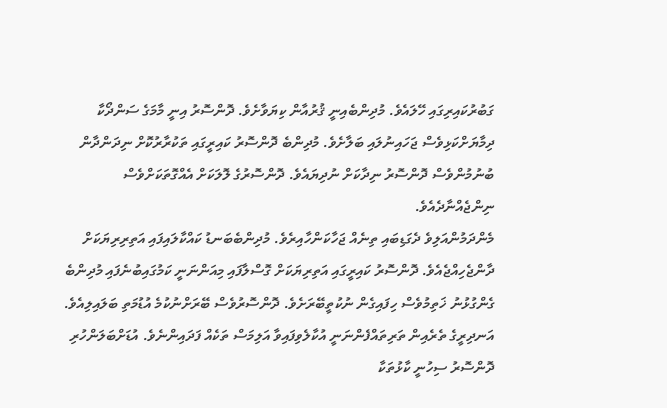ގަބުރުކައިރިގައި ހޭލައެވެ. މުދިންބެއިނީ ޤުރުއާން ކިޔަވާށެވެ. ދޮންސޮރު އިނީ މާމަގެ ސަންދޯކާ ދިމާޔަށްކަޅިވެސް ޖަހައިނުލައި ބަލާށެވެ. މުދިންބެ ދޮންސޮރު ކައިރީގައި ތަކުރާރުކޮށް ނިދަންދާން ބުނުމުންވެސް ދޮންސޮރު ނިދާކަށް ނުދިޔައެވެ. ދޮންސޮރުގެ ލޮލަކަށް އެއްގޮތަކަށްވެސް ނިންޖެއްނާދެއެވެ.
މެންދަމުންއަލިވެ ދެގަޑިބައި ތިނެއް ޖަހާކަންހާއިރެވެ. މުދިންބެބަނޑު ކައްކާލައިފައި އަތިރިރިޔަކަށް ދާންޖެހިއްޖެއެވެ. ދޮންސޮރު ކައިރީގައި އަތިރިޔަކަށް ގޮސްލާފައި މިއަންނަނީ ކަމުގައިބުނެފައި މުދިންބެ ގެންގުޅުނު ޚަތިމުވެސް ހިފައިގެން ނުކުތީބޭރަށެވެ. ދޮންސޮރުވެސް ބޭރަށްނުކުމެ އުޑުމަތި ބަލައިލިއެވެ. އަނދިރީގެ ތެރެއިން ތަރިތައްފެންނަނީ އުކާލެވިފައިވާ އަލިމަސް ތަކެއް ފަދައިންނެވެ. އުޑަށްބަލަންހުރި ދޮންސޮރު ސިހުނީ ކާޅުތަކާ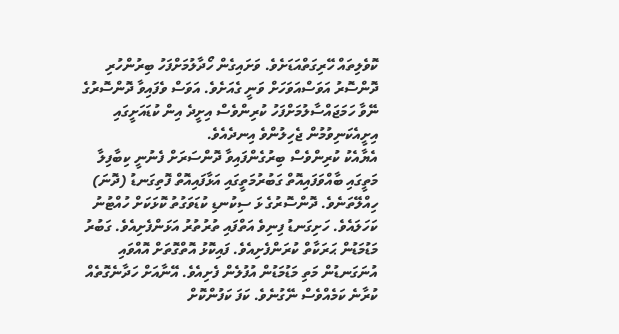ކޮވެލިތައް ހޭރިގަތްއަޑަށެވެ. ވަށައިގެން ހޯދާލުމަށްފަހު ބިރުންހުރި ދޮންސޮރު އަވަސްއަވަހަށް ވަނީ ގެއަށެވެ. އަވަސް ވެފައިވާ ދޮންސޮރުގެ ނޭވާ ހަމަޖައްސާލުމަށްފަހު ކުރިންވެސް އިށީދެ އިން ކުޑައަށީގައި އިށީއެކަނިވުމުން ޖެހިލުންވެ އިނދެއެވެ.
އެޔާއެކު ކުރިންވެސް ބިރުގެންފައިވާ ދޮންސަރަށް ފެނުނީ ކިބާފިލާ މަތީގައި ބާއްވަފައިއޮތް ގަބުރުމަތީގައި އަޅާފައިއޮތް ފޮތިގަނޑު (ދޮނަ) ހިއްލޭތަނެވެ. ދޮންސޮރުގެ ޅަ ސިކުނޑި ކުޑަވަގުތު ކޮޅަކަށް ހުއްޓުނު ކަހަލައެވެ. ހަށިގަނޑު ފިނިވެ އަތްފައި ތުރުތުރު އަޅަންފެށިއެވެ. ގަބުރު މަޑުމަޑުން ޙަރަކާތް ކުރަންފެށިއެވެ. ފައިކޮޅު އޮތްގޮތަށް އޮއްވައި އުނަގަނޑުން މަތި މަޑުމަޑުން އުފުލެން ފެށިއެވެ. އޭނާއަށް ހަދާނެގޮތެއް ކުރާނެ ކަމެއްވެސް ނޭގުނެވެ. ކަފަ ކަފުންކޮށް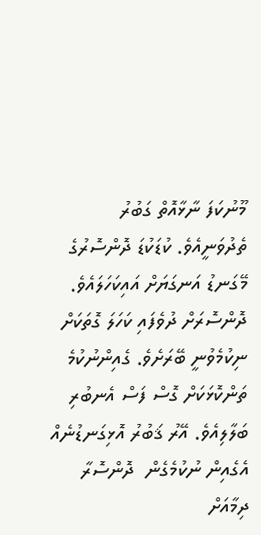މޫނުކަފަ ނާޅާއޮތް ގަބުރު ތެދުވަނީއެވެ. ކުޑަކުޑަ ދޮންސޮރުގެ މޭގަނޑު އަނގަޔަށް އައިކަހަލައެވެ. ދޮންސޮރަށް ދުވެފައި ކަހަލަ ގޮތަކަށް ނިކުމެވުނީ ބޭރަށެވެ. ގެއިންނުކުމެ ތަންކޮޅަކަށް ގޮސް ފަސް އެނބުރި ބަލާލިއެވެ. އޭރު ޤަބުރު އޮޅިގަނޑުނެއް އެގެއިން ނުކުމެގެން  ދޮންސޮރާ ދިމާއަށް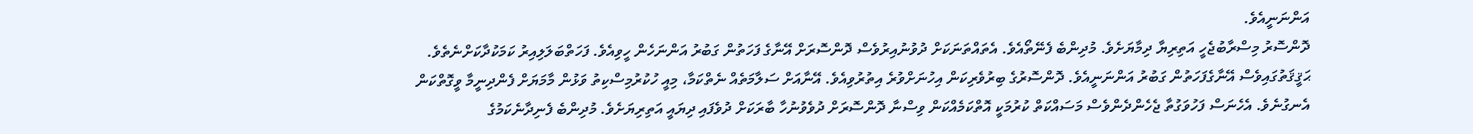އަންނަނީއެވެ.
ދޮންސޮރު މިސްރާބުޖެހީ އަތިރިޔާ ދިމާޔަށެވެ. މުދިންބެ ފެނޭތޯއެވެ. އެތައްތަނަކަށް ދުވުނުއިރުވެސް ދޮންސޮރަށް އޭނާގެ ފަހަތުން ގަބުރު އަންނަހެން ހީވިއެވެ. ފަހަތްބަލަލިއިރު ކަމަކުދާކަށްނެތެވެ. ޙަޤީޤަތުގައިވެސް އޭނާގެފަހަތުން ގަބުރު އަންނަނީއެވެ. ދޮންސޮރުގެ ބިރުވެރިކަން އިހުނަށްވުރެ އިތުރުވިއެވެ. އޭނާއަށް ސަލާމަތެއް ނެތްކަމާ، މިއީ ހުކުރުމިސްކިތު ވަޅުން މާމަޔަށް ފެންދިނީމާ ވީގޮތްކަން އެނގުނެވެ. އެހެނަސް ފަހުވަގުތާ ޖެހެންދެންވެސް މަސައްކަތް ކުރުމަކީ އޮތްކަމެއްކަން ވިސްނާ ދޮންސޮރަށް ދުވެވުނުހާ ބާރަކަށް ދުވެފައި ދިޔައީ އަތިރިޔަށެވެ. މުދިންބެ ފެނިދާނެކަމުގެ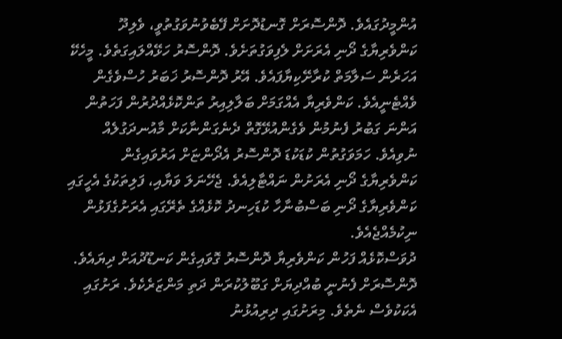އުންމީދުގައެވެ. ދޮންސޮރަށް ގޮނޑުދޮށަށް ފޭބެވުނުވަގުތުވީ، ވެލިދޫ ކަންވެރިޔާގެ ދޯނި އެރަށަށް ލެފިވަގުތަށެވެ. ދޮންސޮރު ހަޅޭއްލައިގަތެވެ. މީހެކޭ އަހަރެން ސަލާމަތް ކުރާށޭކިޔާފައެވެ. އޭރު ދޮންސޮރު ޚަބަރު ހުސްވެގެން ވެއްޓެނީއެވެ. ކަންވެރިޔާ އެއްގަމަށް ބަލާލިއިރު ތަންކޮޅެއްދުރުން ފަހަތުން އަންނަ ގަބުރު ފެނުމުން ވެގެންއުޅޭގޮތް ދެނެގަންނާކަށް މާއުނދަގުލެއް ނުވިއެވެ. ހަމަވަގުތުން ކުޑަކުޑަ ދޮންސޮރު އެދޯންޏަށް އަރުވައިގެން ކަންވެރިޔާގެ ދޯނި އެރަށުން ނައްޓާލިއެވެ. ޖެހޭނަލަ ވަޔާއި، ފަލިތަކުގެ އެހީގައި ކަންވެރިޔާގެ ދޯނި ބަސްބުނާހާ ކުޑަހިނދު ކޮޅެއްގެ ތެރޭގައި އެރަށުގެފަޅުން ނިކުމެއްޖެއެވެ.
ދުވަސްކޮޅެއް ފަހުން ކަންވެރިޔާ ދޮންސޮރު ގޮވައިގެން ކަނޑޫދުއަށް ދިޔައެވެ. ދޮންސޮރަށް ފެނުނީ ބުއްދިޔަށް ގަބޫލުކުރަން ދަތި މަންޒަރެކެވެ. ރަށުގައި އެކަކުވެސް ނެތެވެ. މިރަށުގައި ދިރިއުޅުނު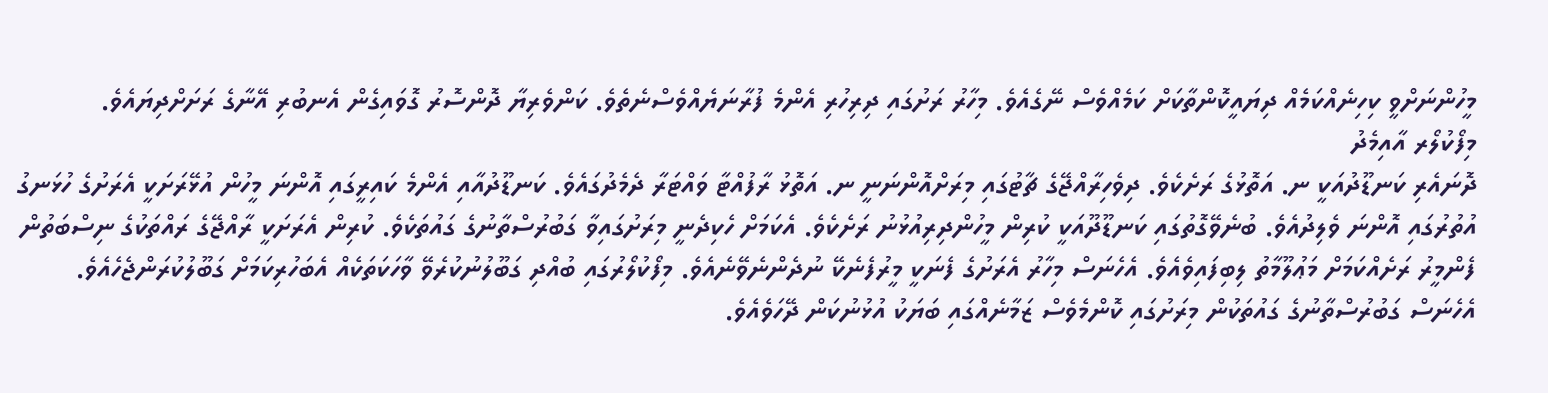މީހުންނަށްވީ ކިހިނެއްކަމެއް ދިޔައީކޮންތާކަށް ކަމެއްވެސް ނޭގެއެވެ. މިހާރު ރަށުގައި ދިރިހުރި އެންމެ ފުރާނަޔެއްވެސްނެތެވެ. ކަންވެރިޔާ ދޮންސޮރު ގޮވައިގެން އެނބުރި އޭނާގެ ރަށަށްދިޔައެވެ.
މިފޯކުލޯރ އާއިމެދު
ދޮނައެރި ކަނޑޫދުއަކީ ނ. އަތޮޅުގެ ރަށެކެވެ. ދިވެހިރާއްޖޭގެ ޗާޓުގައި މިރަށްއޮންނަނީ ނ. އަތޮޅު ރާފުއްޓާ ވައްޓަރާ ދެމެދުގައެވެ. ކަނޑޫދުއާއި އެންމެ ކައިރީގައި އޮންނަ މީހުން އުޅޭރަށަކީ އެރަށުގެ ހުޅަނގު އުތުރުގައި އޮންނަ ވެލިދުއެވެ. ބުނެވޭގޮތުގައި ކަނޑޫދޫއަކީ ކުރިން މީހުންދިރިއުޅުނު ރަށެކެވެ. އެކަމަށް ހެކިދެނީ މިރަށުގައިވާ ގަބުރުސްތާނުގެ ގައުތަކެވެ. ކުރިން އެރަށަކީ ރާއްޖޭގެ ރައްތަކުގެ ނިސްބަތުން ފެންމީރު ރަށެއްކަމަށް މަޢުލޫމާތު ލިބިފައިވެއެވެ. އެހެނަސް މިހާރު އެރަށުގެ ފެނަކީ މީރުފެނެކޭ ނުދެންނެވޭނެއެވެ. މިފޯކުލޯރުގައި ބުއްދި ގަބޫލުނުކުރެވޭ ވާހަކަތަކެއް އެބަހުރިކަމަށް ގަބޫލުކުރަންޖެހެއެވެ. އެހެނަސް ގަބުރުސްތާނުގެ ގައުތަކުން މިރަށުގައި ކޮންމެވެސް ޒަމާނެއްގައި ބަޔަކު އުޅުނުކަން ދޭހަވެއެވެ.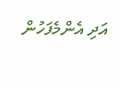އަދި އެންމެފަހުން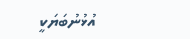އުޅުނުބަޔަކީ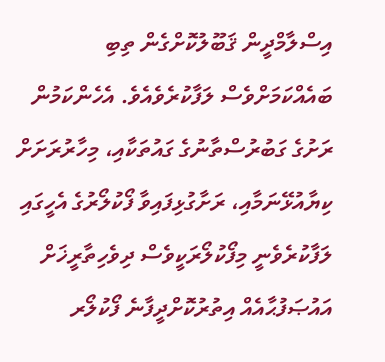އިސްލާމްދީން ޤަބޫލުކޮށްގެން ތިބި ބައެއްކަމަށްވެސް ލަފާކުރެވެއެވެ. އެހެންކަމުން ރަށުގެ ގަބުރުސްތާނުގެ ގައުތަކާއި، މިހާރުރަށަށް ކިޔާއުޅޭނަމާއި، ރަށާގުޅިފައިވާ ފޯކުލޯރުގެ އެހީގައި ލަފާކުރެވެނީ މިފޯކުލޯރަކީވެސް ދިވެހިތާރީޚަށް އައުޞަފުޙާއެއް އިތުރުކޮށްދީފާނެ ފޯކުލޯރ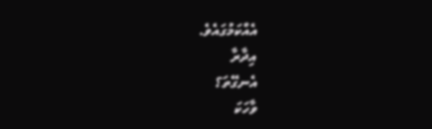އެއްކަމުގައެވެ.
އިދާރާ
އެނގޭތަ؟
ވާހަކަ